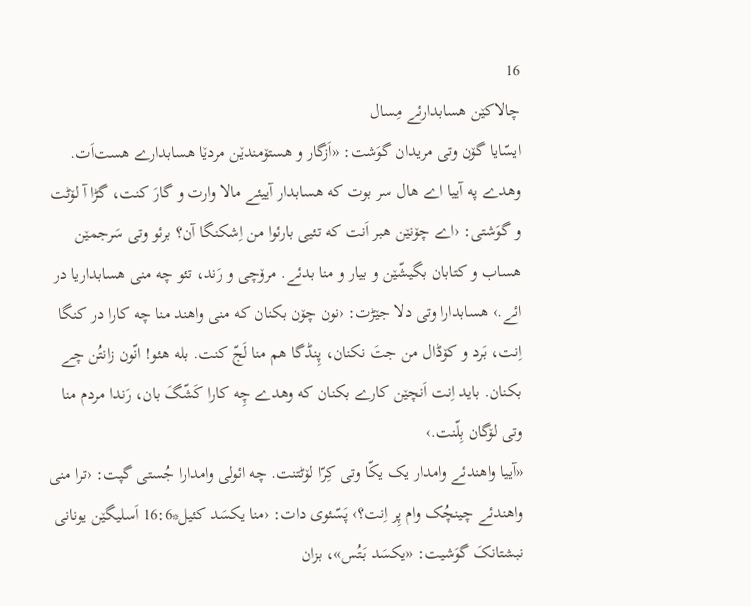16
چالاکێن هسابدارئے مِسال
ایسّایا گۆن وتی مریدان گوَشت: «اَزگار و هستۆمندێن مردێا هسابدارے هست‌اَت. وهدے په آییا اے هال سر بوت که هسابدار آییئے مالا وارت و گارَ کنت، گڑا آ لۆٹت و گوَشتی: ‹اے چۆنێن هبر اَنت که تئیی بارئوا من اِشکنگا آن؟ برئو وتی سَرجمێن هساب و کتابان بگیشّێن و بیار و منا بدئے. مرۆچی و رَند، تئو چه منی هسابداریا در ائے.› هسابدارا وتی دلا جێڑت: ‹نون چۆن بکنان که منی واهند منا چه کارا در کنگا اِنت، بَرد و کۆڈال من جتَ نکنان، پِنڈگا هم منا لَجّ کنت. بله هئو! انّون زانتُن چے بکنان. باید اِنت اَنچێن کارے بکنان که وهدے چِه کارا کَشّگَ بان، رَندا مردم منا وتی لۆگان بِلّنت.›
«آییا واهندئے وامدار یک یکّا وتی کِرّا لۆٹتنت. چه ائولی وامدارا جُستی گپت: ‹ترا منی واهندئے چینچُک وام پِر اِنت؟› پَسّئوی دات: ‹منا یکسَد کئیل*16:6 اَسلیگێن یونانی نبشتانکَ گوَشیت: «یکسَد بَتُس»، بزان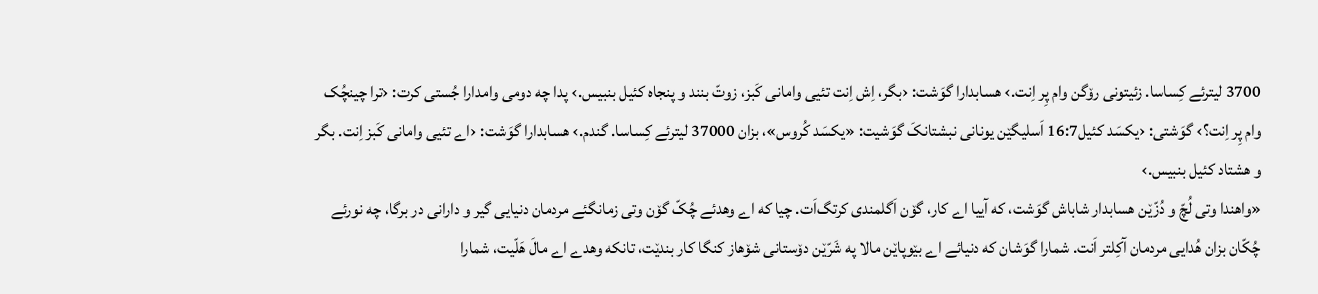3700 لیترئے کِساسا. زئیتونی رۆگن وام پِر اِنت.› هسابدارا گوَشت: ‹بگر، اِش اِنت تئیی وامانی کَبز، زوتّ بنند و پنجاه کئیل بنبیس.› پدا چه دومی وامدارا جُستی کرت: ‹ترا چینچُک وام پِر اِنت؟› گوَشتی: ‹یکسَد کئیل16:7 اَسلیگێن یونانی نبشتانکَ گوَشیت: «یکسَد کُروس»، بزان 37000 لیترئے کِساسا. گندم.› هسابدارا گوَشت: ‹اے تئیی وامانی کَبز اِنت. بگر و هشتاد کئیل بنبیس.›
«واهندا وتی لُچّ و دُزّێن هسابدار شاباش گوَشت، که آییا اے کار، گۆن اَگلمندی کرتگ‌اَت. چیا که اے وهدئے چُکّ گۆن وتی زمانگئے مردمان دنیایی گیر و دارانی در برگا، چه نورئے چُکّان بزان هُدایی مردمان آکِلتر اَنت. شمارا گوَشان که دنیائے اے بێوپاێن مالا په شَرّێن دۆستانی شۆهاز کنگا کار بندێت، تانکه وهدے اے مالَ هَلّیت، شمارا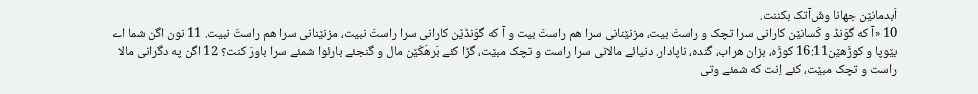اَبدمانێن جهانا وشّ‌آتک بکننت.
10 «آ که گوَنڈ و کَسانێن کارانی سرا تچک و راستَ بیت، مزنێنانی سرا هم راستَ بیت و آ که گوَنڈێن کارانی سرا راستَ نبیت، مزنێنانی سرا هم راستَ نبیت. 11 نون اگن شما اے بێوپا و کوڑَهێن16:11 کوڑَه، بزان هراب، گنده، ناپادار. دنیائے مالانی سرا راست و تچک مبێت، گڑا کئے بَرهَکّێن مال و گنجئے بارئوا شمئے سرا باورَ کنت؟ 12 اگن په دگرانی مالا راست و تچک مبێت، کئے اِنت که شمئے وتی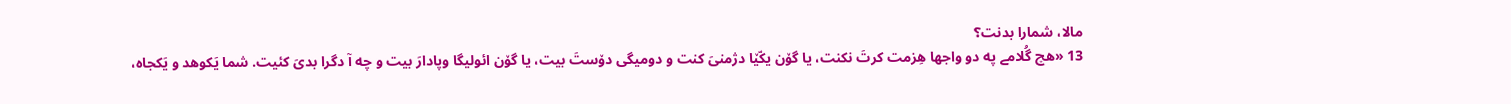مالا، شمارا بدنت؟
13 «هچ گُلامے په دو واجها هِزمت کرتَ نکنت، یا گۆن یکّێا دژمنیَ کنت و دومیگی دۆستَ بیت، یا گۆن ائولیگا وپادارَ بیت و چه آ دگرا بدیَ کئیت. شما یَکوهد و یَکجاه،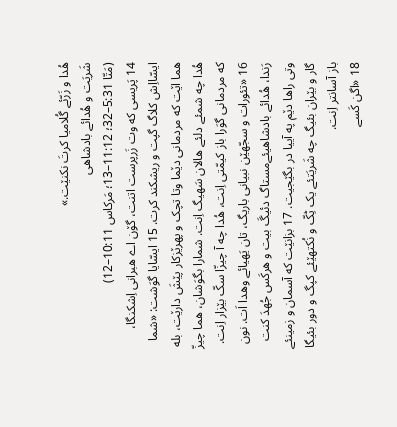هُدا و زَرّئے گُلامیا کرتَ نکنێت.»
شَریَت و هُدائے بادشاهی
(مَتّا 5:31–32؛ 11:12–13؛ مَرکاس 10:11–12)
14 پَریسی که وت زَرپرست اتنت، گۆن اے هبرانی اِشکنگا، ایسّااِش کلاگ گپت و ریشکند کرت. 15 ایسّایا گوَشت: «شما هما اێت که مردمانی دێما وتا تچک و پهرێزکار پێشَ دارێت، بله هُدا چه شمئے دلئے هالان سَهیگ اِنت. شمارا بگوَشان، هما چیزّ که مردمانی گوَرا باز کیمّتی اِنت، هُدا چه آ چیزّا سکّ بێزار اِنت.
16 «تئورات و سجّهێن نبیانی باریگ، تان یَهیائے وهدا اَت. نون رَندا، هُدائے بادشاهیئےمستاگ دئیگَ بیت و هرکَس جُهدَ کنت وتی راها دێم په آییا در بگێجیت. 17 بزانێت که آسمان و زمینئے گار و بێران بئیگ چه شَریَتئے یک ٹِکّ و نُکتهێئے کپگ و دور بئیگا باز آسانتر اِنت.
18 «اگن کَسے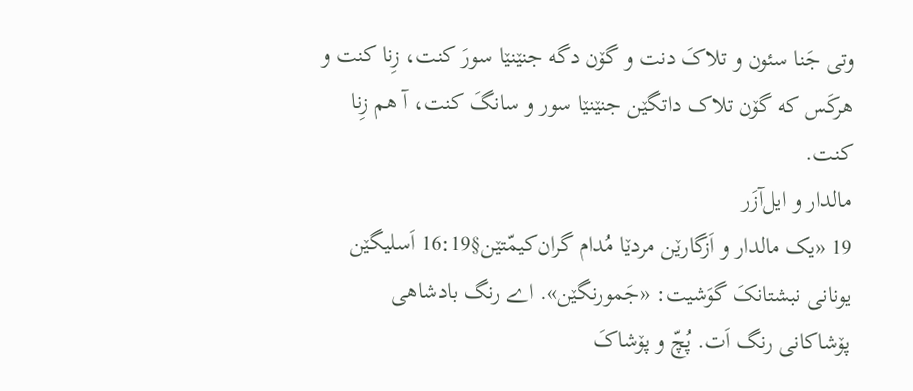وتی جَنا سئون و تلاکَ دنت و گۆن دگه جنێنێا سورَ کنت، زِنا کنت و هرکَس که گۆن تلاک داتگێن جنێنێا سور و سانگَ کنت، آ هم زِنا کنت.
مالدار و ایل‌آزَر
19 «یک مالدار و اَزگارێن مردێا مُدام گران‌کیمّتێن§16:19 اَسلیگێن یونانی نبشتانکَ گوَشیت: «جَمورنگێن». اے رنگ بادشاهی پۆشاکانی رنگ اَت. پُچّ و پۆشاکَ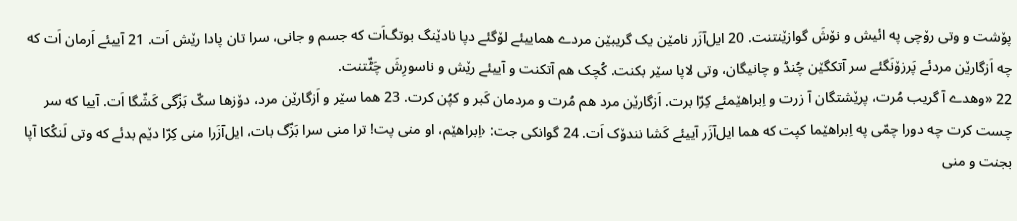پۆشت و وتی رۆچی په ائیش و نۆشَ گوازێنتنت. 20 ایل‌آزَر نامێن یک گریبێن مردے هماییئے لۆگئے دپا نادێنگ بوتگ‌اَت که جسم و جانی، سرا تان پادا رێش اَت. 21 آییئے اَرمان اَت که چه اَزگارێن مردئے پَرزۆنَگئے سر آتکگێن چُنڈ و چانیگان، وتی لاپا سێر بکنت. کُچک هم آتکنت و آییئے رێش و ناسورِشَ چَٹّتنت.
22 «وهدے آ گریب مُرت، پرێشتگان آ زرت و اِبراهێمئے کِرّا برت. اَزگارێن مرد هم مُرت و مردمان کَبر و کپُن کرت. 23 هما سێر و اَزگارێن مرد، دۆزها سکّ بَزّگی کَشّگا اَت. آییا که سر چست کرت چه دورا چمّی په اِبراهێما کپت که هما ایل‌آزَر آییئے کَشا نندۆک اَت. 24 گوانکی جت: ‹اِبراهێم، او منی پت! ترا منی سرا بَزّگ بات، ایل‌آزَرا منی کِرّا دێم بدئے که وتی لَنکُکا آپا بجنت و منی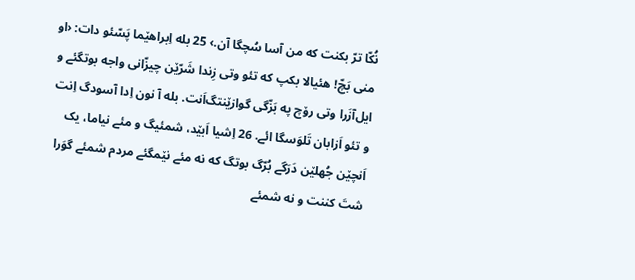نُکّا ترّ بکنت که من آسا سُچگا آن.› 25 بله اِبراهێما پَسّئو دات: ‹او منی بَچّ! هئیالا بکپ که تئو وتی زِندا شَرّێن چیزّانی واجه بوتگئے و ایل‌آزَرا وتی رۆچ په بَزّگی گوازێنتگ‌اَنت. بله آ نون اِدا آسودگ اِنت و تئو اَزابان تَلوَسگا ائے. 26 اِشیا اَبێد، شمئیگ و مئے نیاما، یک اَنچێن جُهلێن دَرَگے بُرّگ بوتگ که نه مئے نێمگئے مردم شمئے گوَرا شتَ کننت و نه شمئے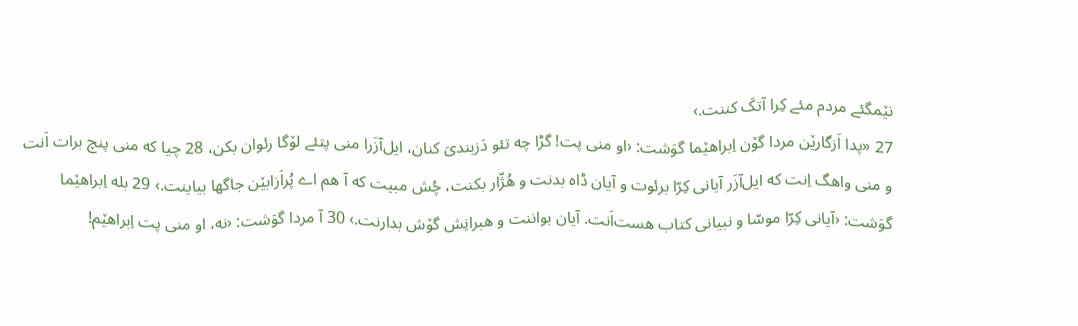نێمگئے مردم مئے کِرا آتکَ کننت.›
27 «پدا اَزگارێن مردا گۆن اِبراهێما گوَشت: ‹او منی پت! گڑا چه تئو دَزبندیَ کنان، ایل‌آزَرا منی پتئے لۆگا رئوان بکن، 28 چیا که منی پنچ برات اَنت و منی واهگ اِنت که ایل‌آزَر آیانی کِرّا برئوت و آیان ڈاه بدنت و هُژّار بکنت، چُش مبیت که آ هم اے پُراَزابێن جاگها بیاینت.› 29 بله اِبراهێما گوَشت: ‹آیانی کِرّا موسّا و نبیانی کتاب هست‌اَنت. آیان بواننت و هبرانِش گۆش بدارنت.› 30 آ مردا گوَشت: ‹نه، او منی پت اِبراهێم!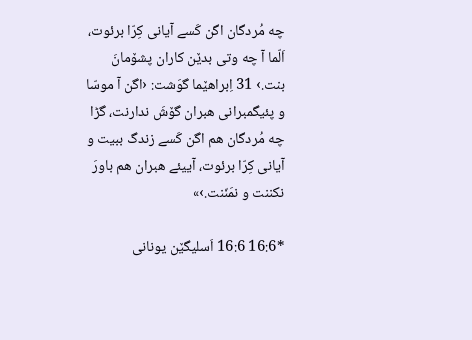چه مُردگان اگن کَسے آیانی کِرّا برئوت، اَلّما آ چه وتی بدێن کاران پشۆمانَ بنت.› 31 اِبراهێما گوَشت: ‹اگن آ موسّا و پئیگمبرانی هبران گۆشَ ندارنت، گڑا چه مُردگان هم اگن کَسے زندگ ببیت و آیانی کِرّا برئوت، آییئے هبران هم باورَ نکننت و نمَنّنت.›»

*16:6 16:6 اَسلیگێن یونانی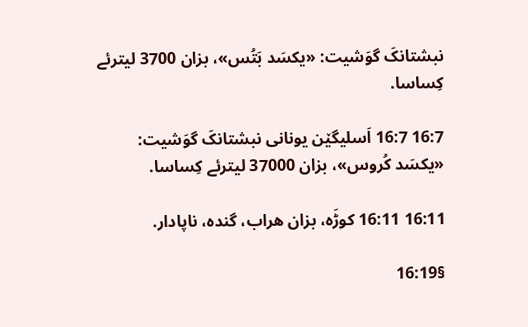نبشتانکَ گوَشیت: «یکسَد بَتُس»، بزان 3700 لیترئے کِساسا.

16:7 16:7 اَسلیگێن یونانی نبشتانکَ گوَشیت: «یکسَد کُروس»، بزان 37000 لیترئے کِساسا.

16:11 16:11 کوڑَه، بزان هراب، گنده، ناپادار.

§16:19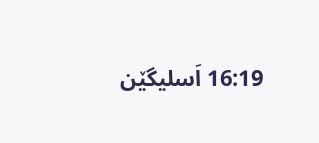16:19 اَسلیگێن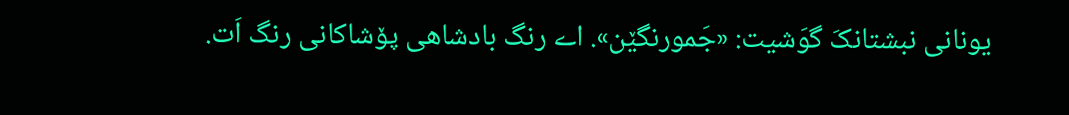یونانی نبشتانکَ گوَشیت: «جَمورنگێن». اے رنگ بادشاهی پۆشاکانی رنگ اَت.